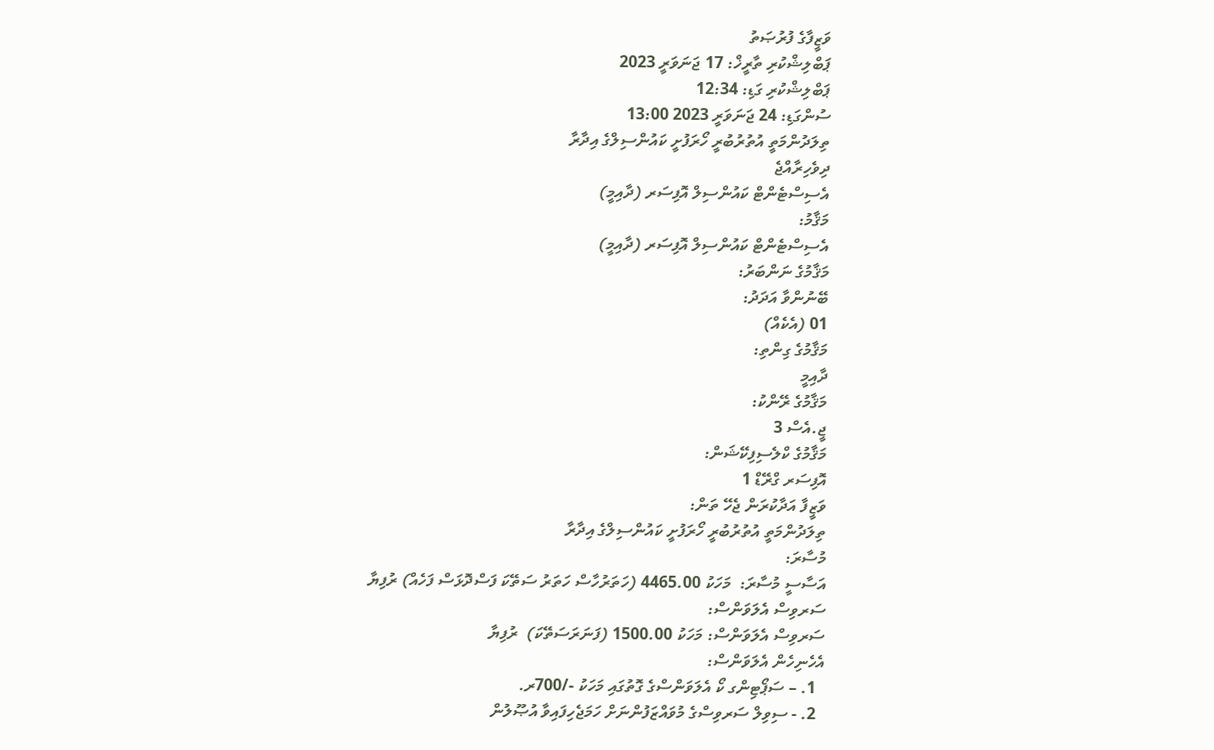ވަޒީފާގެ ފުރުޞަތު
ޕަބްލިޝްކުރި ތާރީޚް: 17 ޖަނަވަރީ 2023
ޕަބްލިޝްކުރި ގަޑި: 12:34
ސުންގަޑި: 24 ޖަނަވަރީ 2023 13:00
ތިލަދުންމަތީ އުތުރުބުރީ ހޯރަފުށީ ކައުންސިލްގެ އިދާރާ
ދިވެހިރާއްޖެ
އެސިސްޓެންޓް ކައުންސިލް އޮފިސަރ (ދާއިމީ)
މަޤާމު:
އެސިސްޓެންޓް ކައުންސިލް އޮފިސަރ (ދާއިމީ)
މަޤާމުގެ ނަންބަރު:
ބޭނުންވާ އަދަދު:
01 (އެކެއް)
މަޤާމުގެ ގިންތި:
ދާއިމީ
މަޤާމުގެ ރޭންކު:
ޖީ.އެސް 3
މަޤާމުގެ ކްލެސިފިކޭޝަން:
އޮފިސަރ ގްރޭޑް 1
ވަޒީފާ އަދާކުރަން ޖެހޭ ތަން:
ތިލަދުންމަތީ އުތުރުބުރީ ހޯރަފުށީ ކައުންސިލްގެ އިދާރާ
މުސާރަ:
އަސާސީ މުސާރަ:  މަހަކު 4465.00 (ހަތަރުހާސް ހަތަރު ސަތޭކަ ފަސްދޮޅަސް ފަހެއް) ރުފިޔާ
ސަރވިސް އެލަވަންސް:
ސަރވިސް އެލަވަންސް: މަހަކު 1500.00 (ފަނަރަސަތޭކަ)  ރުފިޔާ
އެހެނިހެން އެލަވަންސް:
  1. – ސަޕޯޓިންގ ކޯ އެލަވަންސްގެ ގޮތުގައި މަހަކު -/700ރ.
  2. - ސިވިލް ސަރވިސްގެ މުވައްޒަފުންނަށް ހަމަޖެހިފައިވާ އުޞޫލުން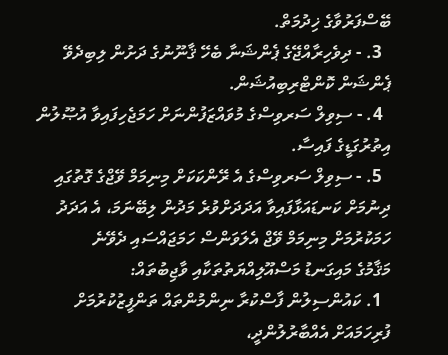ބޭސްފަރުވާގެ ޚިދުމަތް.
  3. - ދިވެހިރާއްޖޭގެ ޕެންޝަނާ ބެހޭ ޤާނޫނުގެ ދަށުން ލިބިދެވޭ ޕެންޝަން ކޮންޓްރިބިއުޝަން.
  4. - ސިވިލް ސަރވިސްގެ މުވައްޒަފުންނަށް ހަމަޖެހިފައިވާ އުޞޫލުން އިތުރުގަޑީގެ ފައިސާ.
  5. - ސިވިލް ސަރވިސްގެ އެ ރޭންކަކަށް މިނިމަމް ވޭޖްގެ ގޮތުގައި ދިނުމަށް ކަނޑައަޅާފައިވާ އަދަދަށްވުރެ މަދުން ލިބޭނަމަ، އެ އަދަދު ހަމަކުރުމަށް މިނިމަމް ވޭޖް އެލަވަންސް ހަމަޖައްސައި ދެވޭނެ
މަޤާމުގެ މައިގަނޑު މަސްއޫލިއްޔަތުތަކާއި ވާޖިބުތައް:
  1. ކައުންސިލުން ފާސްކުރާ ނިންމުންތައް ތަންފީޒުކުރުމަށް ފުރިހަމައަށް އެއްބާރުލުންދީ،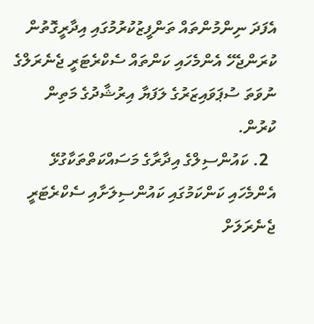އެފަދަ ނިންމުންތައް ތަންފީޒުކުރުމުގައި އިދާރީގޮތުން ކުރަންޖެހޭ އެންމެހައި ކަންތައް ސެކްރެޓަރީ ޖެނެރަލްގެ ނުވަތަ ސުޕަވައިޒަރުގެ ލަފަޔާ އިރުޝާދުގެ މަތިން ކުރުން.
  2. ކައުންސިލްގެ އިދާރާގެ މަސައްކަތްތަކާގުޅޭ އެންމެހައި ކަންކަމުގައި ކައުންސިލަށާއި ސެކްރެޓަރީ ޖެނެރަލަށް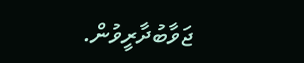ޖަވާބުދާރީވުން.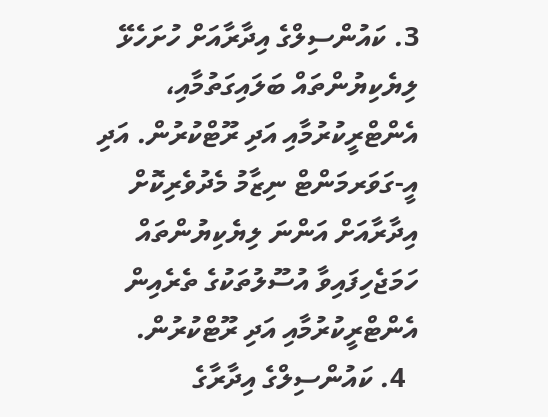3. ކައުންސިލްގެ އިދާރާއަށް ހުށަހެޅޭ ލިޔެކިޔުންތައް ބަލައިގަތުމާއި، އެންޓްރީކުރުމާއި އަދި ރޫޓްކުރުން. އަދި އީ-ގަވަރމަންޓް ނިޒާމު މެދުވެރިކޮށް އިދާރާއަށް އަންނަ ލިޔެކިޔުންތައް ހަމަޖެހިފައިވާ އުސޫލުތަކުގެ ތެރެއިން އެންޓްރީކުރުމާއި އަދި ރޫޓްކުރުން.
  4. ކައުންސިލްގެ އިދާރާގެ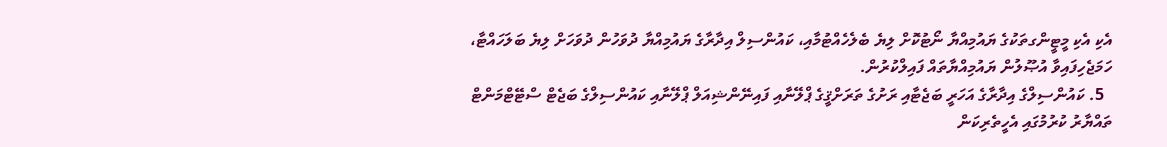އެކި އެކި މީޓީންގތަކުގެ ޔައުމިއްޔާ ނޯޓުކޮށް ލިޔެ ބެލެހެއްޓުމާއި، ކައުންސިލް އިދާރާގެ ޔައުމިއްޔާ ދުވަހުން ދުވަހަށް ލިޔެ ބަލަހައްޓާ، ހަމަޖެހިފައިވާ އުޞޫލުން ޔައުމިއްޔާތައް ފައިލްކުރުން.
  5. ކައުންސިލްގެ އިދާރާގެ އަހަރީ ބަޖެޓާއި ރަށުގެ ތަރަށްޤީގެ ޕްލޭނާއި ފައިނޭންޝިއަލް ޕްލޭނާއި ކައުންސިލްގެ ބަޖެޓް ސްޓޭޓްމަންޓް ތައްޔާރު ކުރުމުގައި އެހީތެރިކަން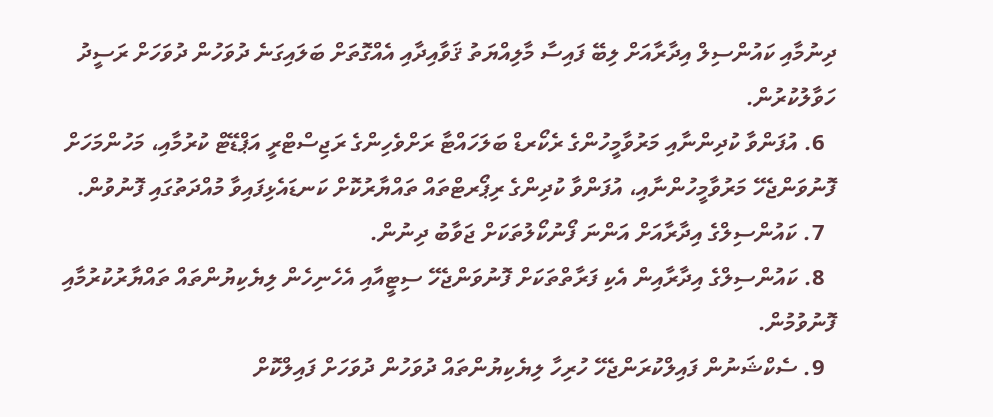ދިނުމާއި ކައުންސިލް އިދާރާއަށް ލިބޭ ފައިސާ މާލިއްޔަތު ޤަވާއިދާއި އެއްގޮތަށް ބަލައިގަނެ ދުވަހުން ދުވަހަށް ރަސީދު ހަވާލުކުރުން.
  6. އުފަންވާ ކުދިންނާއި މަރުވާމީހުންގެ ރެކޯރޑް ބަލަހައްޓާ ރަށްވެހިންގެ ރަޖިސްޓްރީ އަޕްޑޭޓް ކުރުމާއި، މަހުންމަހަށް ފޮނުވަންޖެހޭ މަރުވާމީހުންނާއި، އުފަންވާ ކުދިންގެ ރިޕޯރޓްތައް ތައްޔާރުކޮށް ކަނޑައެޅިފައިވާ މުއްދަތުގައި ފޮނުވުން.
  7. ކައުންސިލްގެ އިދާރާއަށް އަންނަ ފޯނުކޯލުތަކަށް ޖަވާބު ދިނުން.
  8. ކައުންސިލްގެ އިދާރާއިން އެކި ފަރާތްތަކަށް ފޮނުވަންޖެހޭ ސިޓީއާއި އެހެނިހެން ލިޔެކިޔުންތައް ތައްޔާރުކުރުމާއި ފޮނުވުމުން.
  9. ސެކްޝަނުން ފައިލްކުރަންޖެހޭ ހުރިހާ ލިޔެކިޔުންތައް ދުވަހުން ދުވަހަށް ފައިލްކޮށް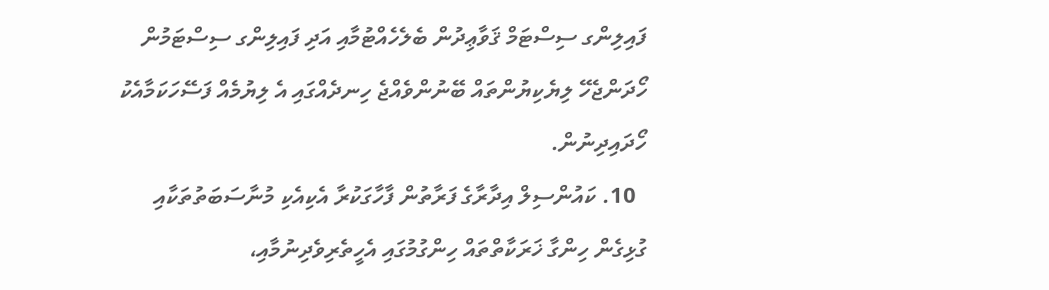ފައިލިންގ ސިސްޓަމް ޤަވާޢިދުން ބެލެހެއްޓުމާއި އަދި ފައިލިންގ ސިސްޓަމުން ހޯދަންޖެހޭ ލިޔެކިޔުންތައް ބޭނުންވެއްޖެ ހިނދެއްގައި އެ ލިޔުމެއް ފަސޭހަކަމާއެކު ހޯދައިދިނުން.
  10. ކައުންސިލް އިދާރާގެ ފަރާތުން ފާހާގަކުރާ އެކިއެކި މުނާސަބަތުތަކާއި ގުޅިގެން ހިންގާ ޚަރަކާތްތައް ހިންގުމުގައި އެހީތެރިވެދިނުމާއި،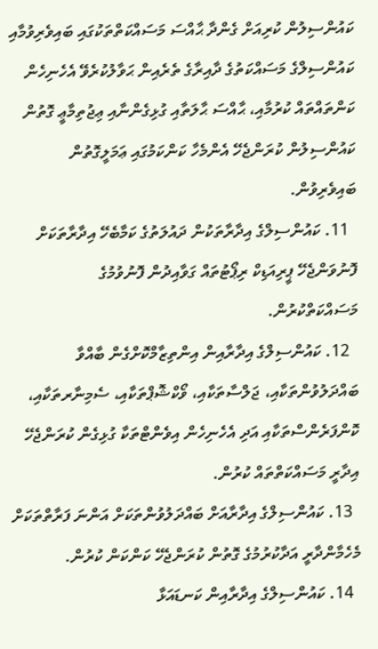ކައުންސިލުން ކުރިއަށް ގެންދާ ޙާއްސަ މަސައްކަތްތަކުގައި ބައިވެރިވުމާއި ކައުންސިލްގެ މަސައްކަތުގެ ދާއިރާގެ ތެރެއިން ޙަވާލުކުރެވޭ އެހެނިހެން ކަންތައްތައް ކުރުމާއި، ޙާއްސަ ޙާލަތާއި ގުޅިގެންނާއި ޢިޖުތިމާޢީ ގޮތުން ކައުންސިލުން ކުރަންޖެހޭ އެންމެހާ ކަންކަމުގައި ޢަމަލީގޮތުން ބައިވެރިވުން.
  11. ކައުންސިލްގެ އިދާރާތަކުން ދައުލަތުގެ ކަމާބެހޭ އިދާރާތަކަށް ފޮނުވަންޖެހޭ ޕީރިއަޑިކް ރިޕޯޓުތައް ގަވާއިދުން ފޮނުވުމުގެ މަސައްކަތްކުރުން.
  12. ކައުންސިލްގެ އިދާރާއިން އިންތިޒާމްކޮށްގެން ބާއްވާ ބައްދަލުވުންތަކާއި، ޖަލްސާތަކާއި، ވޯކްޝޮޕްތަކާއި، ސެމިނާރތަކާއި، ކޮންފަރެންސްތަކާއި އަދި އެހެނިހެން އިވެންޓްތަކާ ގުޅިގެން ކުރަންޖެހޭ އިދާރީ މަސައްކަތްތައް ކުރުން.
  13. ކައުންސިލްގެ އިދާރާއަށް ބައްދަލުވުންތަކަށް އަންނަ ފަރާތްތަކަށް މެހެމާންދާރީ އަދާކުރުމުގެ ގޮތުން ކުރަންޖެހޭ ކަންކަން ކުރުން.
  14. ކައުންސިލްގެ އިދާރާއިން ކަނޑައަޅާ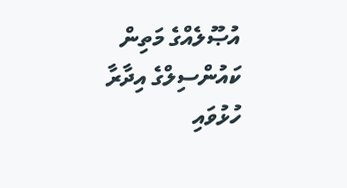އުޞޫލެއްގެ މަތިން ކައުންސިލްގެ އިދާރާ ހުޅުވައި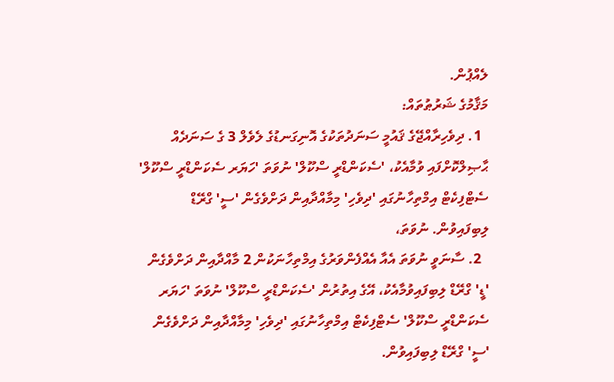ލެއްޕުން.
މަޤާމުގެ ޝަރުޠުތައް:
  1. ދިވެހިރާއްޖޭގެ ޤައުމީ ސަނަދުތަކުގެ އޮނިގަނޑުގެ ލެވެލް 3 ގެ ސަނަދެއް ޙާޞިލްކޮށްފައި ވުމާއެކު، 'ސެކަންޑްރީ ސްކޫލް' ނުވަތަ 'ހަޔަރ ސެކަންޑްރީ ސްކޫލް' ސެޓްފިކެޓް އިމްތިހާނުގައި 'ދިވެހި' މިމާއްދާއިން ދަށްވެގެން 'ސީ' ގްރޭޑް ލިބިފައިވުން. ނުވަތަ،
  2. ސާނަވީ ނުވަތަ އެއާ އެއްފެންވަރުގެ އިމްތިހާނަކުން 2 މާއްދާއިން ދަށްވެގެން 'ޑީ' ގްރޭޑް ލިބިފައިވުމާއެކު، އޭގެ އިތުރުން 'ސެކަންޑްރީ ސްކޫލް' ނުވަތަ 'ހަޔަރ ސެކަންޑްރީ ސްކޫލް' ސެޓްފިކެޓް އިމްތިހާނުގައި 'ދިވެހި' މިމާއްދާއިން ދަށްވެގެން 'ސީ' ގްރޭޑް ލިބިފައިވުން.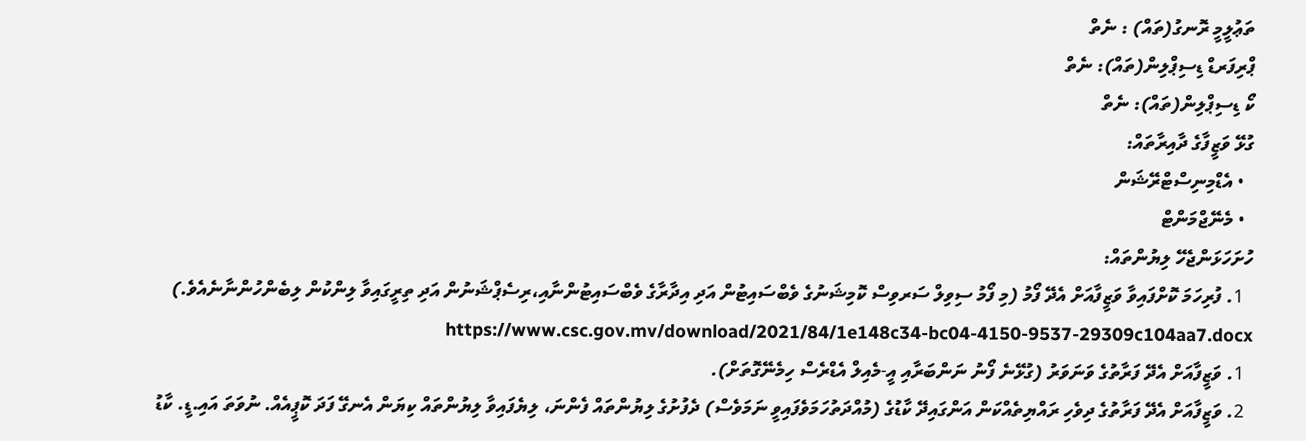ތަޢުލީމީ ރޮނގު(ތައް) : ނެތް
ޕްރިފަރޑް ޑިސިޕްލިން(ތައް): ނެތް
ކޯ ޑިސިޕްލިން(ތައް): ނެތް
ގުޅޭ ވަޒީފާގެ ދާއިރާތައް:
  • އެޑްމިނިސްޓްރޭޝަން
  • މެނޭޖްމަންޓް
ހުށަހަޅަންޖެހޭ ލިޔުންތައް:
  1. ފުރިހަމަ ކޮށްފައިވާ ވަޒީފާއަށް އެދޭ ފޯމު (މި ފޯމު ސިވިލް ސަރވިސް ކޮމިޝަނުގެ ވެބްސައިޓުން އަދި އިދާރާގެ ވެބްސައިޓުންނާއި،ރިސެޕްޝަނުން އަދި ތިރީގައިވާ ލިންކުން ލިބެންހުންނާނެއެވެ.)  https://www.csc.gov.mv/download/2021/84/1e148c34-bc04-4150-9537-29309c104aa7.docx
  1. ވަޒީފާއަށް އެދޭ ފަރާތުގެ ވަނަވަރު (ގުޅޭނެ ފޯނު ނަންބަރާއި އީ-މެއިލް އެޑްރެސް ހިމެނޭގޮތަށް).
  2. ވަޒީފާއަށް އެދޭ ފަރާތުގެ ދިވެހި ރައްޔިތެއްކަން އަންގައިދޭ ކާޑުގެ (މުއްދަތުހަމަވެފައިވީ ނަމަވެސް) ދެފުށުގެ ލިޔުންތައް ފެންނަ، ލިޔެފައިވާ ލިޔުންތައް ކިޔަން އެނގޭ ފަދަ ކޮޕީއެއް. ނުވަތަ އައި.ޑީ. ކާޑު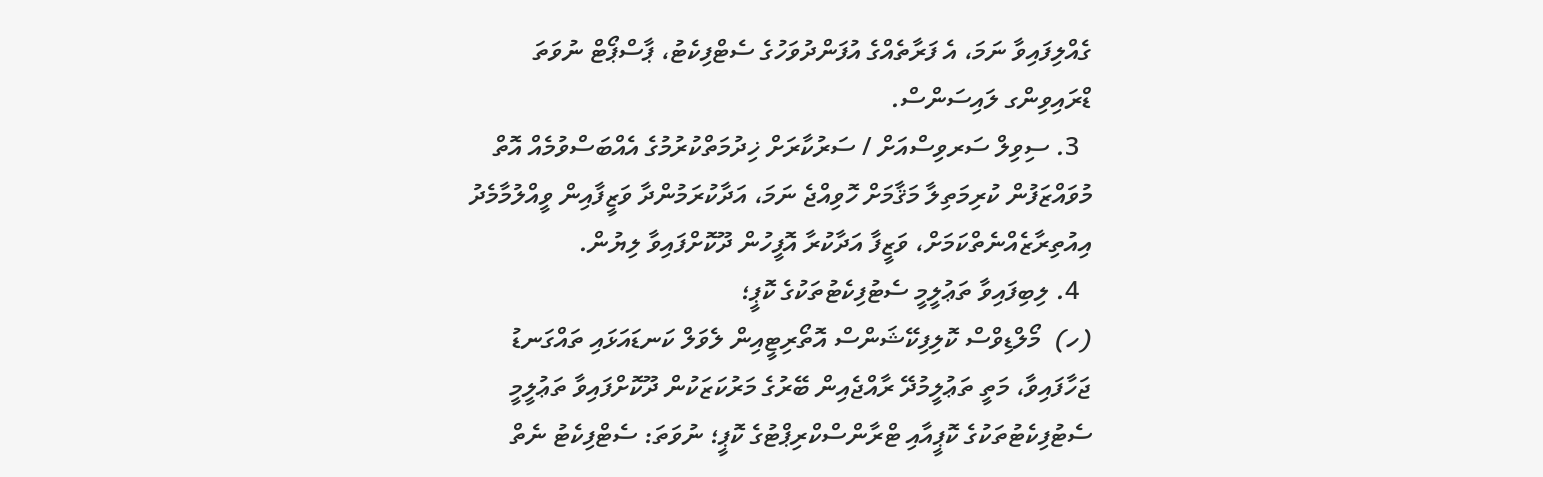ގެއްލިފައިވާ ނަމަ، އެ ފަރާތެއްގެ އުފަންދުވަހުގެ ސެޓްފިކެޓު، ޕާސްޕޯޓް ނުވަތަ ޑްރައިވިންގ ލައިސަންސް.
  3. ސިވިލް ސަރވިސްއަށް / ސަރުކާރަށް ޚިދުމަތްކުރުމުގެ އެއްބަސްވުމެއް އޮތް މުވައްޒަފުން ކުރިމަތިލާ މަޤާމަށް ހޮވިއްޖެ ނަމަ، އަދާކުރަމުންދާ ވަޒީފާއިން ވީއްލުމާމެދު އިއުތިރާޒެއްނެތްކަމަށް، ވަޒީފާ އަދާކުރާ އޮފީހުން ދޫކޮށްފައިވާ ލިޔުން.
  4. ލިބިފައިވާ ތަޢުލީމީ ސެޓުފިކެޓުތަކުގެ ކޮޕީ؛
(ހ)  މޯލްޑިވްސް ކޮލިފިކޭޝަންސް އޮތޯރިޓީއިން ލެވަލް ކަނޑައަޅައި ތައްގަނޑު ޖަހާފައިވާ، މަތީ ތަޢުލީމުދޭ ރާއްޖެއިން ބޭރުގެ މަރުކަޒަކުން ދޫކޮށްފައިވާ ތަޢުލީމީ ސެޓުފިކެޓުތަކުގެ ކޮޕީއާއި ޓްރާންސްކްރިޕްޓުގެ ކޮޕީ؛ ނުވަތަ: ސެޓްފިކެޓު ނެތް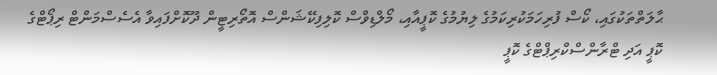ޙާލަތްތަކުގައި، ކޯސް ފުރިހަމަކުރިކަމުގެ ލިޔުމުގެ ކޮޕީއާއި، މޯލްޑިވްސް ކޮލިފިކޭޝަންސް އޮތޯރިޓީން ދޫކޮށްފައިވާ އެސެސްމަންޓް ރިޕޯޓްގެ ކޮޕީ އަދި ޓްރާންސްކްރިޕްޓްގެ ކޮޕީ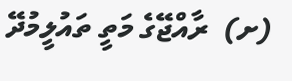(ށ)  ރާއްޖޭގެ މަތީ ތައުލީމުދޭ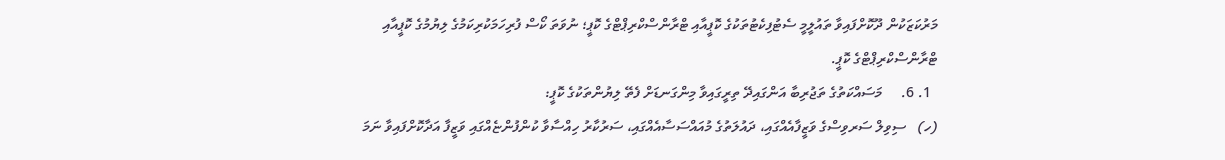މަރުކަޒަކުން ދޫކޮށްފައިވާ ތައުލީމީ ސެޓުފިކެޓުތަކުގެ ކޮޕީއާއި ޓްރާންސްކްރިޕްޓްގެ ކޮޕީ؛ ނުވަތަ ކޯސް ފުރިހަމަކުރިކަމުގެ ލިޔުމުގެ ކޮޕީއާއި ޓްރާންސްކްރިޕްޓްގެ ކޮޕީ.
  1. 6.     މަސައްކަތުގެ ތަޖުރިބާ އަންގައިދޭ ތިރީގައިވާ މިންގަނޑަށް ފެތޭ ލިޔުންތަކުގެ ކޮޕީ:
(ހ)   ސިވިލް ސަރވިސްގެ ވަޒީފާއެއްގައި، ދައުލަތުގެ މުއައްސަސާއެއްގައި، ސަރުކާރު ހިއްސާވާ ކުންފުންޏެއްގައި ވަޒީފާ އަދާކޮށްފައިވާ ނަމަ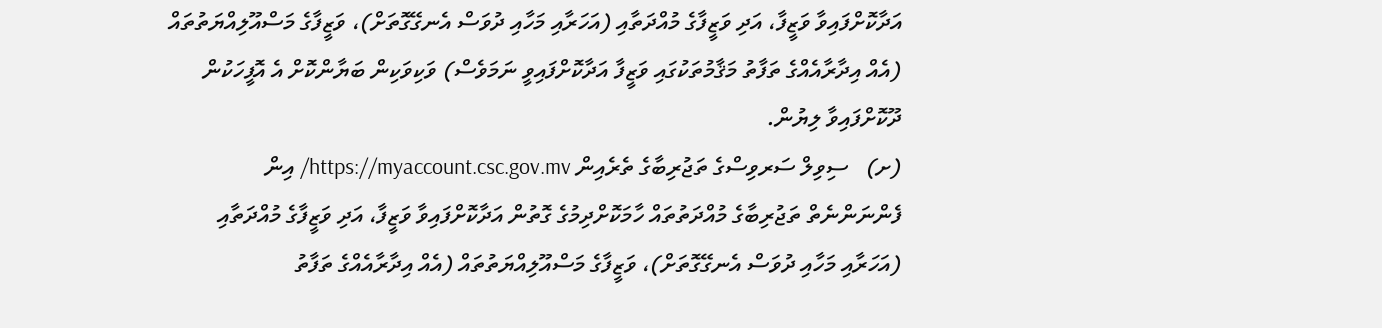އަދާކޮށްފައިވާ ވަޒީފާ، އަދި ވަޒީފާގެ މުއްދަތާއި (އަހަރާއި މަހާއި ދުވަސް އެނގޭގޮތަށް)، ވަޒީފާގެ މަސްއޫލިއްޔަތުތައް (އެއް އިދާރާއެއްގެ ތަފާތު މަޤާމުތަކުގައި ވަޒީފާ އަދާކޮށްފައިވީ ނަމަވެސް) ވަކިވަކިން ބަޔާންކޮށް އެ އޮފީހަކުން ދޫކޮށްފައިވާ ލިޔުން.
(ށ)   ސިވިލް ސަރވިސްގެ ތަޖުރިބާގެ ތެރެއިން https://myaccount.csc.gov.mv/ އިން ފެންނަންނެތް ތަޖުރިބާގެ މުއްދަތުތައް ހާމަކޮށްދިމުގެ ގޮތުން އަދާކޮށްފައިވާ ވަޒީފާ، އަދި ވަޒީފާގެ މުއްދަތާއި (އަހަރާއި މަހާއި ދުވަސް އެނގޭގޮތަށް)، ވަޒީފާގެ މަސްއޫލިއްޔަތުތައް (އެއް އިދާރާއެއްގެ ތަފާތު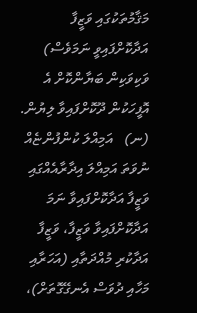މަޤާމުތަކުގައި ވަޒީފާ އަދާކޮށްފައިވީ ނަމަވެސް) ވަކިވަކިން ބަޔާންކޮށް އެ އޮފީހަކުން ދޫކޮށްފައިވާ ލިޔުން.
(ނ)   އަމިއްލަ ކުންފުންޏެއް ނުވަތަ އަމިއްލަ އިދާރާއެއްގައި ވަޒީފާ އަދާކޮށްފައިވާ ނަމަ އަދާކޮށްފައިވާ ވަޒީފާ، ވަޒީފާ އަދާކުރި މުއްދަތާއި (އަހަރާއި މަހާއި ދުވަސް އެނގޭގޮތަށް)،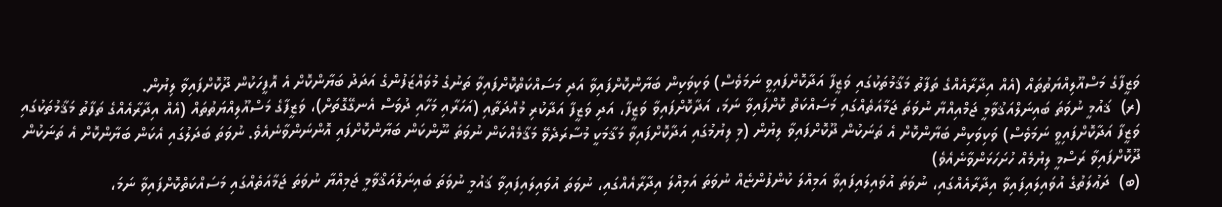ވަޒީފާގެ މަސްއޫލިއްޔަތުތައް (އެއް އިދާރާއެއްގެ ތަފާތު މަޤާމުތަކުގައި ވަޒީފާ އަދާކޮށްފައިވީ ނަމަވެސް) ވަކިވަކިން ބަޔާންކޮށްފައިވާ އަދި މަސައްކަތްކޮށްފައިވާ ތަނުގެ މުވައްޒަފުންގެ އަދަދު ބަޔާންކޮށް އެ އޮފީހަކުން ދޫކޮށްފައިވާ ލިޔުން.
(ރ)  ޤައުމީ ނުވަތަ ބައިނަލްއަޤުވާމީ ޖަމްއިއްޔާ ނުވަތަ ޖަމާއަތެއްގައި މަސައްކަތް ކޮށްފައިވާ ނަމަ، އަދާކޮށްފައިވާ ވަޒީފާ، އަދި ވަޒީފާ އަދާކުރި މުއްދަތާއި (އަހަރާއި މަހާއި ދުވަސް އެނގޭގޮތަށް)، ވަޒީފާގެ މަސްއޫލިއްޔަތުތައް (އެއް އިދާރާއެއްގެ ތަފާތު މަޤާމުތަކުގައި ވަޒީފާ އަދާކޮށްފައިވީ ނަމަވެސް) ވަކިވަކިން ބަޔާންކޮށް އެ ތަނަކުން ދޫކޮށްފައިވާ ލިޔުން (މި ލިޔުމުގައި އަދާކޮށްފައިވާ މަޤާމަކީ މުސާރަދެވޭ މަޤާމެއްކަން ނުވަތަ ނޫންކަން ބަޔާންކޮށްފައި އޮންނަންވާނެއެވެ. ނުވަތަ ބަދަލުގައި އެކަން ބަޔާންކޮށް އެ ތަނަކުން ދޫކޮށްފައިވާ ރަސްމީ ލިޔުމެއް ހުށަހަޅަންވާނެއެވެ)
(ބ)  ދަޢުލަތުގެ އުވައިލައިފައިވާ އިދާރާއެއްގައި، ނުވަތަ އުވައިލައިފައިވާ އަމިއްލަ ކުންފުންޏެއް ނުވަތަ އަމިއްލަ އިދާރާއެއްގައި، ނުވަތަ އުވައިލައިފައިވާ ޤައުމީ ނުވަތަ ބައިނަލްއަޤްވާމީ ޖަމިއްޔާ ނުވަތަ ޖަމާއަތެއްގައި މަސައްކަތްކޮށްފައިވާ ނަމަ،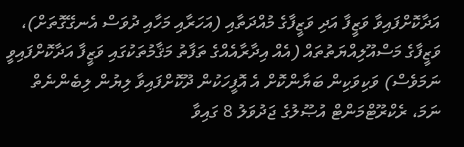އަދާކޮށްފައިވާ ވަޒީފާ އަދި ވަޒީފާގެ މުއްދަތާއި (އަހަރާއި މަހާއި ދުވަސް އެނގޭގޮތަށް)، ވަޒީފާގެ މަސްއޫލިއްޔަތުތައް (އެއް އިދާރާއެއްގެ ތަފާތު މަޤާމުތަކުގައި ވަޒީފާ އަދާކޮށްފައިވީ ނަމަވެސް) ވަކިވަކިން ބަޔާންކޮށް އެ އޮފީހަކުން ދޫކޮށްފައިވާ ލިޔުން ލިބެންނެތް ނަމަ، ރެކްރޫޓްމަންޓް އުޞޫލުގެ ޖަދުވަލު 8 ގައިވާ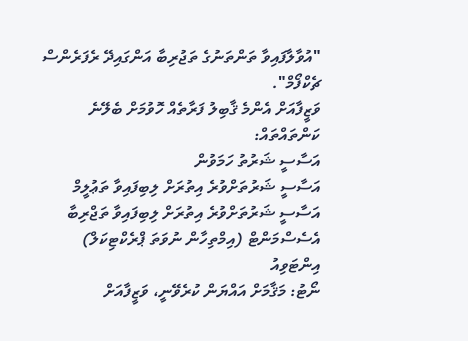"އުވާލާފައިވާ ތަންތަނުގެ ތަޖުރިބާ އަންގައިދޭ ރެފަރެންސް ޗެކްފޯމް".
ވަޒީފާއަށް އެންމެ ޤާބިލު ފަރާތެއް ހޮވުމަށް ބެލޭނެ ކަންތައްތައް:
އަސާސީ ޝަރުތު ހަމަވުން
އަސާސީ ޝަރުތަށްވުރެ އިތުރަށް ލިބިފައިވާ ތަޢުލީމް
އަސާސީ ޝަރުތަށްވުރެ އިތުރަށް ލިބިފައިވާ ތަޖްރިބާ
އެސެސްމަންޓް (އިމްތިހާން ނުވަތަ ޕްރެކްޓިކަލް)
އިންޓަވިއު
ނޯޓު: މަޤާމަށް އައްޔަން ކުރެވޭނީ، ވަޒީފާއަށް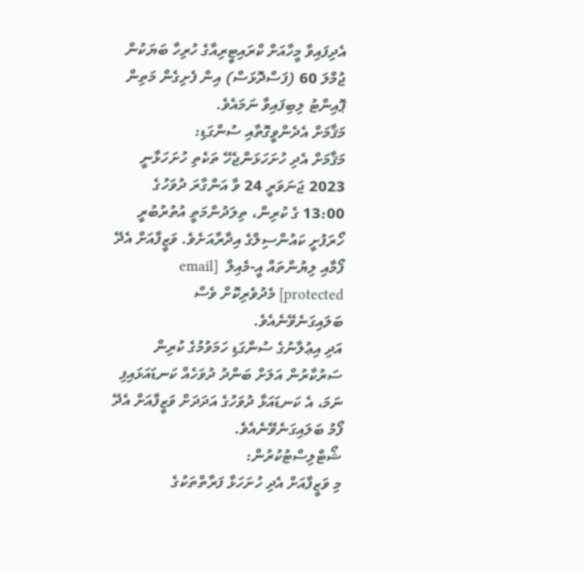އެދިފައިވާ މީހާއަށް ކްރައިޓީރިއާގެ ހުރިހާ ބަޔަކުން ޖުމްލަ 60 (ފަސްދޮޅަސް) އިން ފެށިގެން މަތިން ޕޮއިންޓު ލިބިފައިވާ ނަމައެވެ.
މަޤާމަށް އެދެންވީގޮތާއި ސުންގަޑި:
މަޤާމަށް އެދި ހުށަހަޅަންޖެހޭ ތަކެތި ހުށަހަޅާނީ 2023 ޖަނަވަރީ 24 ވާ އަންގާރަ ދުވަހުގެ 13:00 ގެ ކުރިން، ތިލަދުންމަތީ އުތުރުބުރީ ހޯރަފުށީ ކައުންސިލްގެ އިދާރާއަށެވެ. ވަޒީފާއަށް އެދޭ ފޯމާއި ލިޔުންތައް އީ-މެއިލް  [email protected] މެދުވެރިކޮށް ވެސް ބަލައިގަނެވޭނެއެވެ.
އަދި އިޢުލާނުގެ ސުންގަޑި ހަމަވުމުގެ ކުރިން ސަރުކާރުން އަލަށް ބަންދު ދުވަހެއް ކަނޑައަޅައިފި ނަމަ، އެ ކަނޑައަޅާ ދުވަހުގެ އަދަދަށް ވަޒީފާއަށް އެދޭ ފޯމު ބަލައިގަނެވޭނެއެވެ.
ޝޯޓްލިސްޓުކުރުން:
މި ވަޒީފާއަށް އެދި ހުށަހަޅާ ފަރާތްތަކުގެ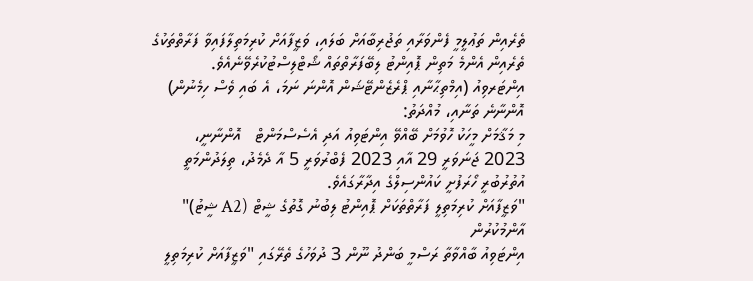ތެރެއިން ތަޢުލީމީ ފެންވަރާއި ތަޖުރިބާއަށް ބަލައި، ވަޒީފާއަށް ކުރިމަތިލާފައިވާ ފަރާތްތަކުގެ ތެރެއިން އެންމެ މަތިން ޕޮއިންޓު ލިބޭފަރާތްތައް ޝޯޓްލިސްޓުކުރެވޭނެއެވެ.
އިންޓަރވިއު (އިމްތިޙާނާއި ޕްރެޒެންޓޭޝަން އޮންނަ ނަމަ، އެ ބައި ވެސް ހިމެނުން) އޮންނާނެ ތަނާއި، މުއްދަތު:
މި މަޤާމަށް މީހަކު ހޮވުމަށް ބޭއްވޭ އިންޓަވިއު އަދި އެސެސްމަންޓް   އޮންނާނީ،  2023 ޖަނަވަރީ 29 އާއި 2023 ފެބްރުވަރީ 5 އާ ދެމެދު، ތިލަދުންމަތީ އުތުރުބުރީ ހޯރަފުށީ ކައުންސިލްގެ އިދާރާގައެވެ.
"ވަޒީފާއަށް ކުރިމަތިލީ ފަރާތްތަކަށް ޕޮއިންޓު ލިބުނު ގޮތުގެ ޝީޓް (A2 ޝީޓު)" އާންމުކުރުން
އިންޓަވިއު ބާއްވާތާ ރަސްމީ ބަންދު ނޫން 3 ދުވަހުގެ ތެރޭގައި "ވަޒީފާއަށް ކުރިމަތިލީ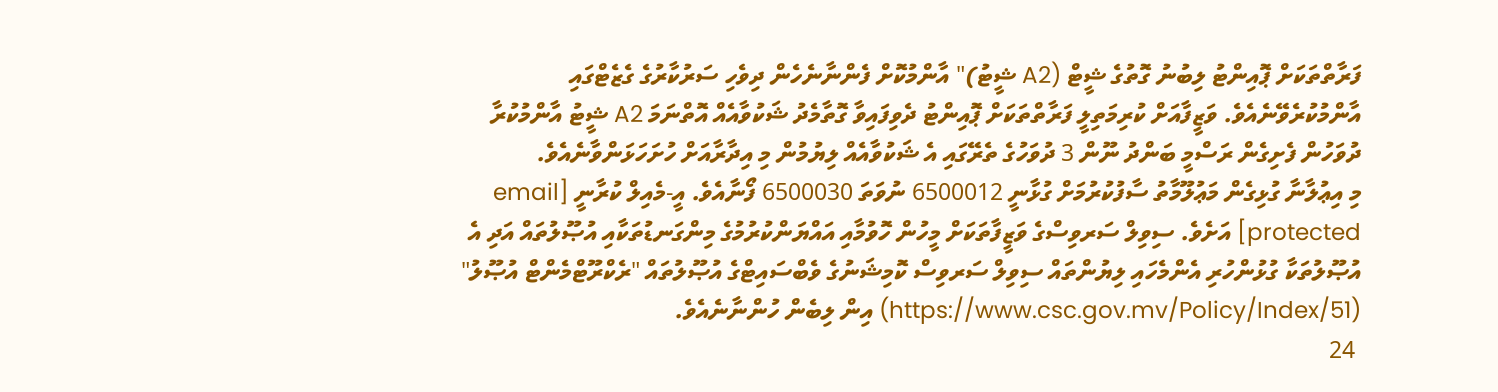ފަރާތްތަކަށް ޕޮއިންޓު ލިބުނު ގޮތުގެ ޝީޓް (A2 ޝީޓު)" އާންމުކޮށް ފެންނާނެހެން ދިވެހި ސަރުކާރުގެ ގެޒެޓްގައި އާންމުކުރެވޭނެއެވެ. ވަޒީފާއަށް ކުރިމަތިލީ ފަރާތްތަކަށް ޕޮއިންޓު ދެވިފައިވާ ގޮތާމެދު ޝަކުވާއެއް އޮތްނަމަ A2 ޝީޓު އާންމުކުރާ ދުވަހުން ފެށިގެން ރަސްމީ ބަންދު ނޫން 3 ދުވަހުގެ ތެރޭގައި އެ ޝަކުވާއެއް ލިޔުމުން މި އިދާރާއަށް ހުށަހަޅަންވާނެއެވެ.
މި އިޢުލާނާ ގުޅިގެން މަޢުލޫމާތު ސާފުކުރުމަށް ގުޅާނީ 6500012 ނުވަތަ 6500030 ފޯނާއެވެ. އީ-މެއިލް ކުރާނީ [email protected] އަށެވެ. ސިވިލް ސަރވިސްގެ ވަޒީފާތަކަށް މީހުން ހޮވުމާއި އައްޔަންކުރުމުގެ މިންގަނޑުތަކާއި އުޞޫލުތައް އަދި އެ އުޞޫލުތަކާ ގުޅުންހުރި އެންމެހައި ލިޔުންތައް ސިވިލް ސަރވިސް ކޮމިޝަނުގެ ވެބްސައިޓްގެ އުޞޫލުތައް "ރެކްރޫޓްމެންޓް އުޞޫލު" (https://www.csc.gov.mv/Policy/Index/51) އިން ލިބެން ހުންނާނެއެވެ.
 24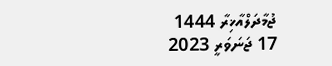ޖުމާދަލްއާޚިރާ 1444
17 ޖަނަވަރީ 2023